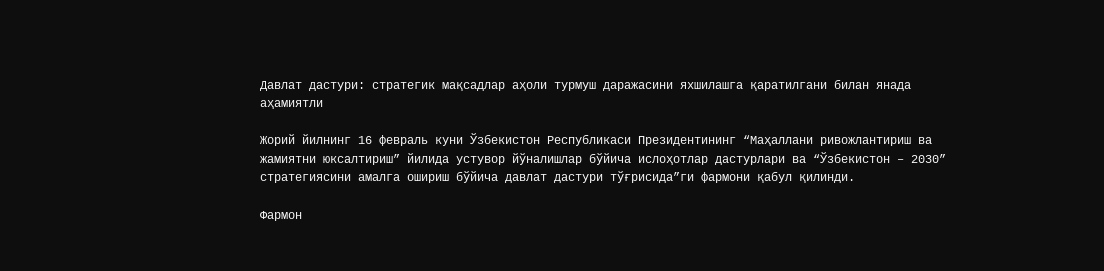Давлат дастури: стратегик мақсадлар аҳоли турмуш даражасини яхшилашга қаратилгани билан янада аҳамиятли

Жорий йилнинг 16 февраль куни Ўзбекистон Республикаси Президентининг “Маҳаллани ривожлантириш ва жамиятни юксалтириш” йилида устувор йўналишлар бўйича ислоҳотлар дастурлари ва “Ўзбекистон – 2030” стратегиясини амалга ошириш бўйича давлат дастури тўғрисида”ги фармони қабул қилинди.

Фармон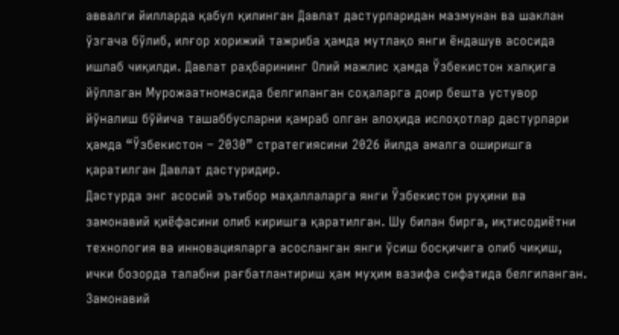аввалги йилларда қабул қилинган Давлат дастурларидан мазмунан ва шаклан ўзгача бўлиб, илғор хорижий тажриба ҳамда мутлақо янги ёндашув асосида ишлаб чиқилди. Давлат раҳбарининг Олий мажлис ҳамда Ўзбекистон халқига йўллаган Мурожаатномасида белгиланган соҳаларга доир бешта устувор йўналиш бўйича ташаббусларни қамраб олган алоҳида ислоҳотлар дастурлари ҳамда “Ўзбекистон – 2030” стратегиясини 2026 йилда амалга оширишга қаратилган Давлат дастуридир.
Дастурда энг асосий эътибор маҳаллаларга янги Ўзбекистон руҳини ва замонавий қиёфасини олиб киришга қаратилган. Шу билан бирга, иқтисодиётни технология ва инновацияларга асосланган янги ўсиш босқичига олиб чиқиш, ички бозорда талабни рағбатлантириш ҳам муҳим вазифа сифатида белгиланган. Замонавий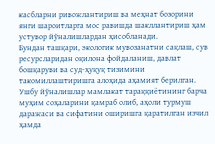касбларни ривожлантириш ва меҳнат бозорини янги шароитларга мос равишда шакллантириш ҳам устувор йўналишлардан ҳисобланади.
Бундан ташқари, экологик мувозанатни сақлаш, сув ресурсларидан оқилона фойдаланиш, давлат бошқаруви ва суд-ҳуқуқ тизимини такомиллаштиришга алоҳида аҳамият берилган. Ушбу йўналишлар мамлакат тараққиётининг барча муҳим соҳаларини қамраб олиб, аҳоли турмуш даражаси ва сифатини оширишга қаратилган изчил ҳамда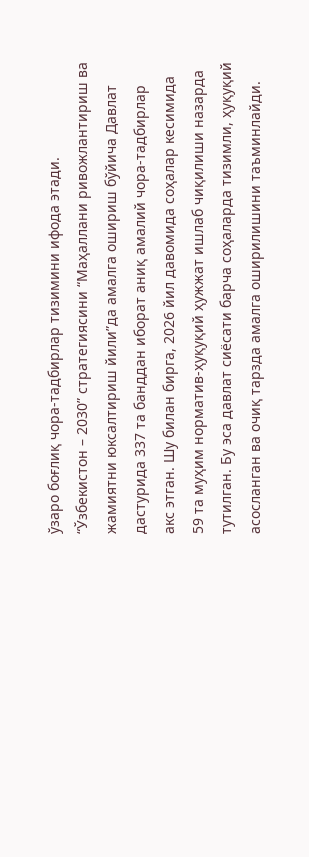ўзаро боғлиқ чора-тадбирлар тизимини ифода этади.
“Ўзбекистон – 2030” стратегиясини “Маҳаллани ривожлантириш ва жамиятни юксалтириш йили”да амалга ошириш бўйича Давлат дастурида 337 та банддан иборат аниқ амалий чора-тадбирлар акс этган. Шу билан бирга, 2026 йил давомида соҳалар кесимида 59 та муҳим норматив-ҳуқуқий ҳужжат ишлаб чиқилиши назарда тутилган. Бу эса давлат сиёсати барча соҳаларда тизимли, ҳуқуқий асосланган ва очиқ тарзда амалга оширилишини таъминлайди.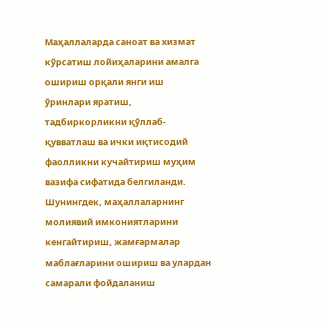Маҳаллаларда саноат ва хизмат кўрсатиш лойиҳаларини амалга ошириш орқали янги иш ўринлари яратиш, тадбиркорликни қўллаб-қувватлаш ва ички иқтисодий фаолликни кучайтириш муҳим вазифа сифатида белгиланди.
Шунингдек, маҳаллаларнинг молиявий имкониятларини кенгайтириш, жамғармалар маблағларини ошириш ва улардан самарали фойдаланиш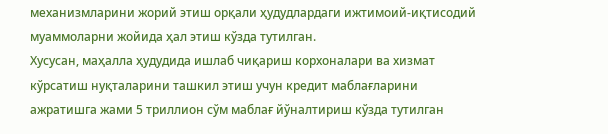механизмларини жорий этиш орқали ҳудудлардаги ижтимоий-иқтисодий муаммоларни жойида ҳал этиш кўзда тутилган.
Хусусан, маҳалла ҳудудида ишлаб чиқариш корхоналари ва хизмат кўрсатиш нуқталарини ташкил этиш учун кредит маблағларини ажратишга жами 5 триллион сўм маблағ йўналтириш кўзда тутилган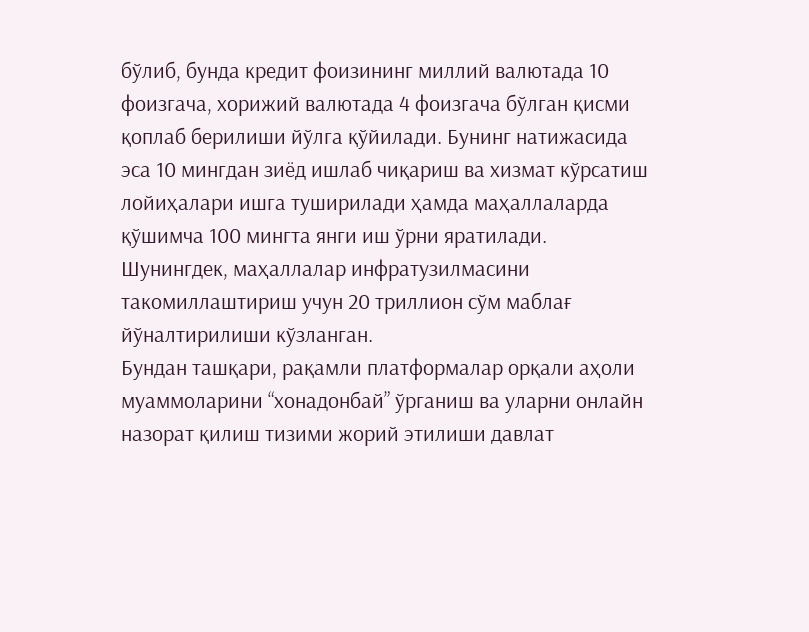бўлиб, бунда кредит фоизининг миллий валютада 10 фоизгача, хорижий валютада 4 фоизгача бўлган қисми қоплаб берилиши йўлга қўйилади. Бунинг натижасида эса 10 мингдан зиёд ишлаб чиқариш ва хизмат кўрсатиш лойиҳалари ишга туширилади ҳамда маҳаллаларда қўшимча 100 мингта янги иш ўрни яратилади. Шунингдек, маҳаллалар инфратузилмасини такомиллаштириш учун 20 триллион сўм маблағ йўналтирилиши кўзланган.
Бундан ташқари, рақамли платформалар орқали аҳоли муаммоларини “хонадонбай” ўрганиш ва уларни онлайн назорат қилиш тизими жорий этилиши давлат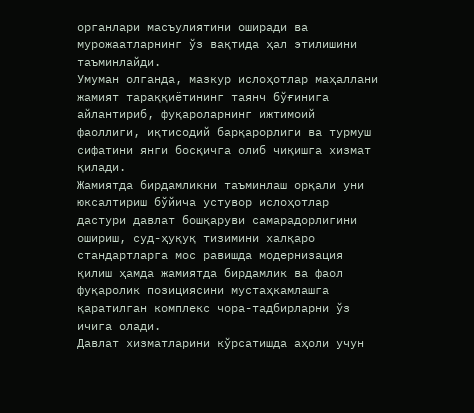органлари масъулиятини оширади ва мурожаатларнинг ўз вақтида ҳал этилишини таъминлайди.
Умуман олганда, мазкур ислоҳотлар маҳаллани жамият тараққиётининг таянч бўғинига айлантириб, фуқароларнинг ижтимоий фаоллиги, иқтисодий барқарорлиги ва турмуш сифатини янги босқичга олиб чиқишга хизмат қилади.
Жамиятда бирдамликни таъминлаш орқали уни юксалтириш бўйича устувор ислоҳотлар дастури давлат бошқаруви самарадорлигини ошириш, суд-ҳуқуқ тизимини халқаро стандартларга мос равишда модернизация қилиш ҳамда жамиятда бирдамлик ва фаол фуқаролик позициясини мустаҳкамлашга қаратилган комплекс чора-тадбирларни ўз ичига олади.
Давлат хизматларини кўрсатишда аҳоли учун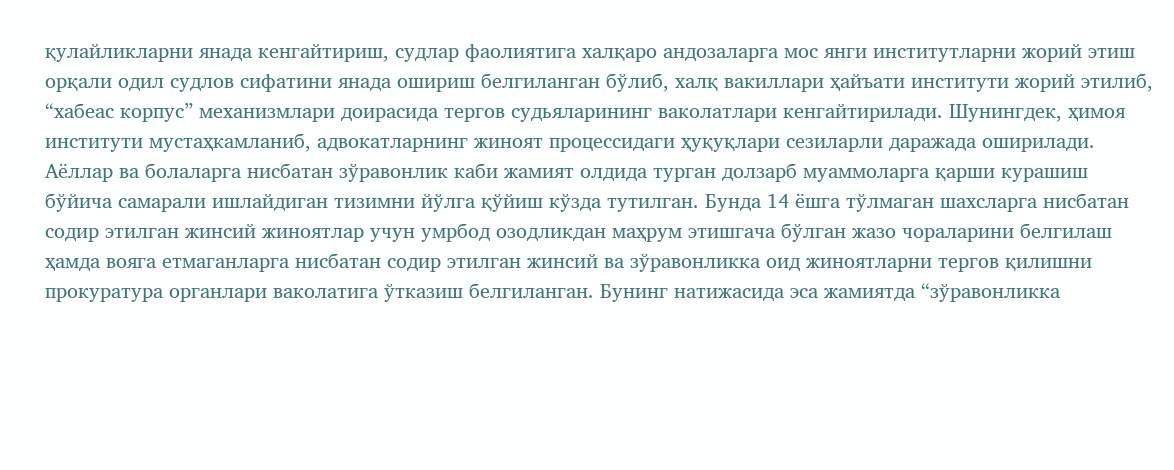қулайликларни янада кенгайтириш, судлар фаолиятига халқаро андозаларга мос янги институтларни жорий этиш орқали одил судлов сифатини янада ошириш белгиланган бўлиб, халқ вакиллари ҳайъати институти жорий этилиб, “хабеас корпус” механизмлари доирасида тергов судьяларининг ваколатлари кенгайтирилади. Шунингдек, ҳимоя институти мустаҳкамланиб, адвокатларнинг жиноят процессидаги ҳуқуқлари сезиларли даражада оширилади.
Аёллар ва болаларга нисбатан зўравонлик каби жамият олдида турган долзарб муаммоларга қарши курашиш бўйича самарали ишлайдиган тизимни йўлга қўйиш кўзда тутилган. Бунда 14 ёшга тўлмаган шахсларга нисбатан содир этилган жинсий жиноятлар учун умрбод озодликдан маҳрум этишгача бўлган жазо чораларини белгилаш ҳамда вояга етмаганларга нисбатан содир этилган жинсий ва зўравонликка оид жиноятларни тергов қилишни прокуратура органлари ваколатига ўтказиш белгиланган. Бунинг натижасида эса жамиятда “зўравонликка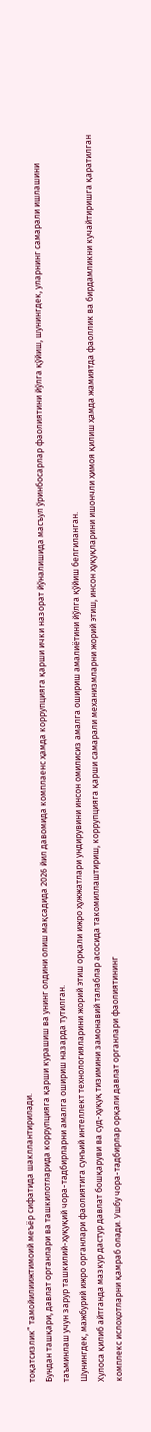тоқатсизлик” тамойилиижтимоий меъёр сифатида шакллантирилади.
Бундан ташқари, давлат органлари ва ташкилотларида коррупцияга қарши курашиш ва унинг олдини олиш мақсадида 2026 йил давомида комплаенс ҳамда коррупцияга қарши ички назорат йўналишида масъул ўринбосарлар фаолиятини йўлга қўйиш, шунингдек, уларнинг самарали ишлашини таъминлаш учун зарур ташкилий-ҳуқуқий чора-тадбирларни амалга ошириш назарда тутилган.
Шунингдек, мажбурий ижро органлари фаолиятига сунъий интеллект технологияларини жорий этиш орқали ижро ҳужжатлари ундирувини инсон омилисиз амалга ошириш амалиётини йўлга қўйиш белгиланган.
Хулоса қилиб айтганда мазкур дастур давлат бошқаруви ва суд-ҳуқуқ тизимини замонавий талаблар асосида такомиллаштириш, коррупцияга қарши самарали механизмларни жорий этиш, инсон ҳуқуқларини ишончли ҳимоя қилиш ҳамда жамиятда фаоллик ва бирдамликни кучайтиришга қаратилган комплекс ислоҳотларни қамраб олади. Ушбу чора-тадбирлар орқали давлат органлари фаолиятининг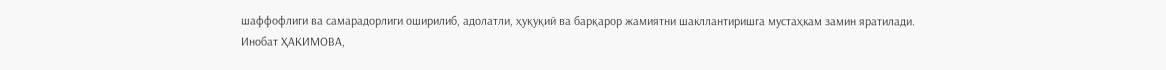шаффофлиги ва самарадорлиги оширилиб, адолатли, ҳуқуқий ва барқарор жамиятни шакллантиришга мустаҳкам замин яратилади.
Инобат ҲАКИМОВА,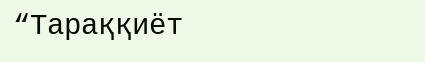“Тараққиёт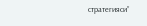стратегияси”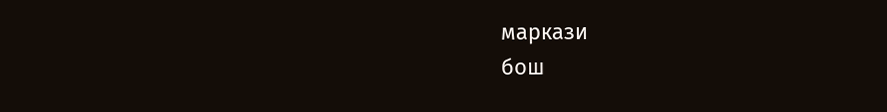маркази
бош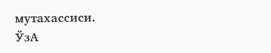мутахассиси.
ЎзА